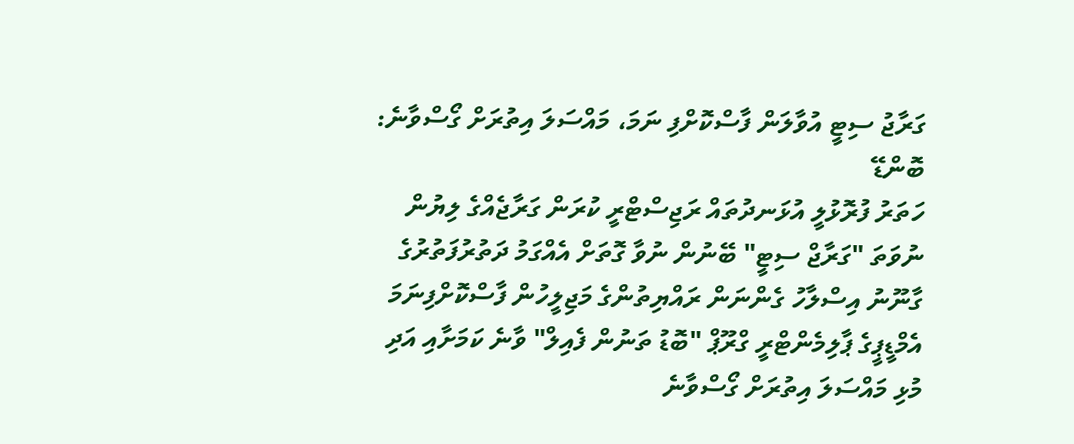ގަރާޖު ސިޓީ އުވާލަން ފާސްކޮށްފި ނަމަ، މައްސަލަ އިތުރަށް ގޯސްވާނެ: ބޮންޑޭ
ހަތަރު ފުރޮޅުލީ އުޅަނދުތައް ރަޖިސްޓްރީ ކުރަން ގަރާޖެއްގެ ލިޔުން ނުވަތަ "ގަރާޖް ސިޓީ" ބޭނުން ނުވާ ގޮތަށް އެއްގަމު ދަތުރުފަތުރުގެ ގާނޫނު އިސްލާހު ގެންނަން ރައްޔިތުންގެ މަޖިލީހުން ފާސްކޮށްފިނަމަ އެމްޑީޕީގެ ޕާލިމެންޓްރީ ގްރޫޕް "ބޮޑު ތަނުން ފެއިލް" ވާނެ ކަމަށާއި އަދި މުޅި މައްސަލަ އިތުރަށް ގޯސްވާނެ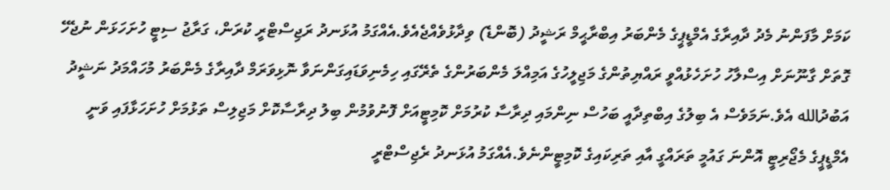ކަމަށް މާފަންނު މެދު ދާއިރާގެ އެމްޑީޕީގެ މެންބަރު އިބްރާޙީމް ރަޝީދު (ބޮންޑެ) ވިދާޅުވެއްޖެއެވެ.އެއްގަމު އުޅަނދު ރަޖިސްޓްރީ ކުރަން، ގަރާޖު ސިޓީ ހުށަހަޅަން ނުޖެހޭ ގޮތަށް ގާނޫނަށް އިސްލާހު ހުށަހެޅުއްވީ ރައްޔިތުންގެ މަޖިލީހުގެ އަމިއްލަ މެންބަރުންގެ ތެރޭގައި ހިމެނިވަޑައިގަންނަވާ ނޮޅިވަރަމް ދާއިރާގެ މެންބަރު މުހައްމަދު ނަޝީދު އަބުދުالله އެވެ.ނަމަވެސް އެ ބިލުގެ އިބްތިދާއީ ބަހުސް ނިންމައި ދިރާސާ ކުރުމަށް ކޮމިޓީއަށް ފޮނުވުމުން ބިލު ދިރާސާކޮށް މަޖިލިސް ތަޅުމަށް ހުށަހަޅާފައި ވަނީ އެމްޑީޕީގެ މެޖޯރިޓީ އޮންނަ ގައުމީ ތަރައްގީ އާއި ތަރިކައިގެ ކޮމިޓީންނެވެ.އެއްގަމު އުޅަނދު ރެޖިސްޓްރީ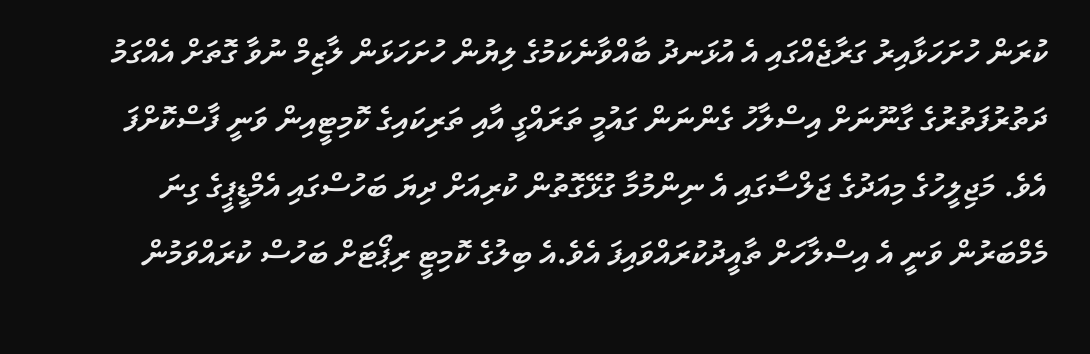ކުރަން ހުށަހަޅާއިރު ގަރާޖެއްގައި އެ އުޅަނދު ބާއްވާނެކަމުގެ ލިޔުން ހުށަހަޅަން ލާޒިމް ނުވާ ގޮތަށް އެއްގަމު ދަތުރުފަތުރުގެ ގާނޫނަށް އިސްލާހު ގެންނަން ގައުމީ ތަރައްގީ އާއި ތަރިކައިގެ ކޮމިޓީއިން ވަނީ ފާސްކޮށްފަ އެވެ. މަޖިލީހުގެ މިއަދުގެ ޖަލްސާގައި އެ ނިންމުމާ ގުޅޭގޮތުން ކުރިއަށް ދިޔަ ބަހުސްގައި އެމްޑީޕީގެ ގިނަ މެމްބަރުން ވަނީ އެ އިސްލާހަށް ތާއީދުކުރައްވައިފަ އެވެ.އެ ބިލުގެ ކޮމިޓީ ރިޕޯޓަށް ބަހުސް ކުރައްވަމުން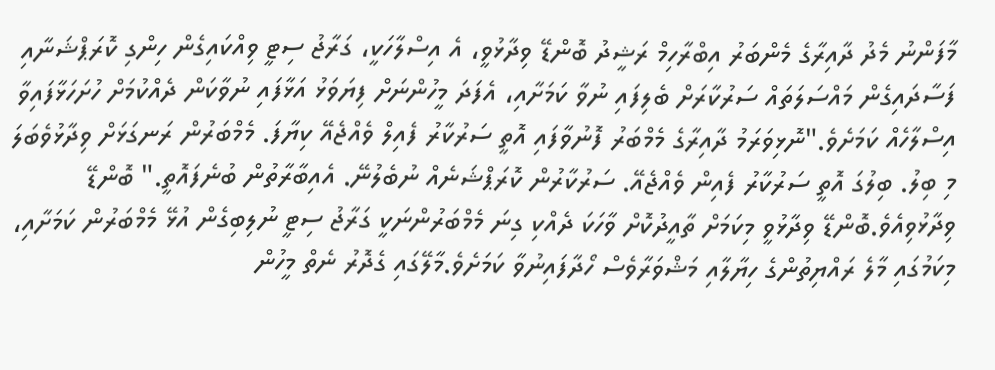މާފަންނު މެދު ދާއިރާގެ މެންބަރު އިބްރާހިމް ރަޝީދު ބޮންޑޭ ވިދާޅުވީ، އެ އިސްލާހަކީ، ގަރާޖު ސިޓީ ވިއްކައިގެން ހިންގި ކޮރަޕްޝަނާއި ފަސާދައިގެން މައްސަލަތައް ސަރުކާރަށް ބެލިފައި ނުވާ ކަމަށާއި، އެފަދަ މީހުންނަށް ފިޔަވަޅު އަޅާފައި ނުވާކަން ދެއްކުމަށް ހުށަހަޅާފައިވާ އިސްލާހެއް ކަމަށެވެ."ނޮޅިވަރަމު ދާއިރާގެ މެމްބަރު ފޮނުވާފައި އޮތީ ސަރުކާރު ފެއިލް ވެއްޖެއޭ ކިޔާފަ. މެމްބަރުން ރަނގަޅަށް ވިދާޅުވެބަލަ މި ބިލު. ބިލުގަ އޮތީ ސަރުކާރު ފެއިން ވެއްޖެއޭ. ސަރުކާރުން ކޮރަޕްޝަނެއް ނުބެލުނޭ. އެއިބާރާތުން ބުނެފައޮތީ." ބޮންޑޭ ވިދާޅުވިއެވެ.ބޮންޑޭ ވިދާޅުވީ މިކަމަށް ތާއީދުކޮށް ވާހަކަ ދެއްކި ގިނަ މެމްބަރުންނަކީ ގަރާޖު ސިޓީ ނުލިބިގެން އުޅޭ މެމްބަރުން ކަމަށާއި، މިކަމުގައި މާލެ ރައްޔިތުންގެ ހިޔާލާއި މަޝްވަރާވެސް ހޯދާފައިނުވާ ކަމަށެވެ.މާލޭގައި ގެދޮރު ނެތް މީހުން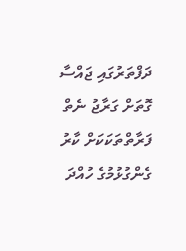ދަފްތަރުގައި ޖައްސާ ގޮތަށް ގަރާޖު ނެތް ފަރާތްތަކަކަށް ކާރު ގެންގުޅުމުގެ ހުއްދަ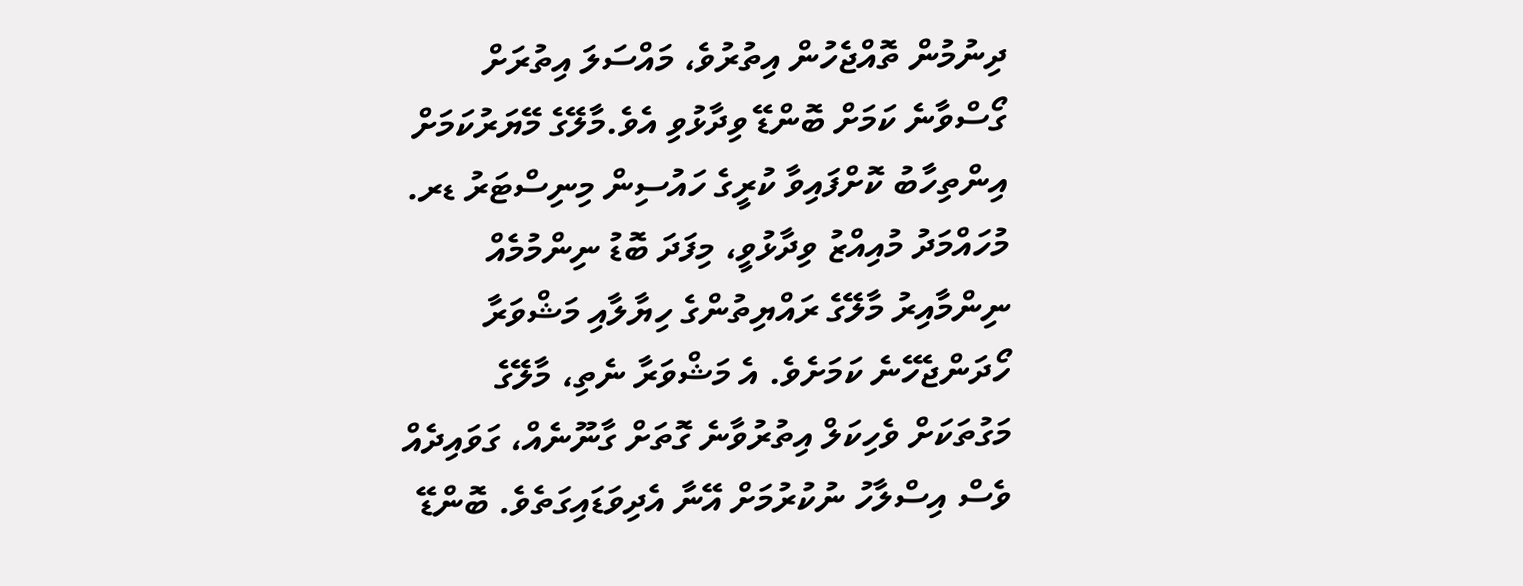ދިނުމުން ތޮއްޖެހުން އިތުރުވެ، މައްސަލަ އިތުރަށް ގޯސްވާނެ ކަމަށް ބޮންޑޭ ވިދާޅުވި އެވެ.މާލޭގެ މޭޔަރުކަމަށް އިންތިހާބު ކޮށްފައިވާ ކުރީގެ ހައުސިން މިނިސްޓަރު ޑރ. މުހައްމަދު މުއިއްޒު ވިދާޅުވީ، މިފަދަ ބޮޑު ނިންމުމެއް ނިންމާއިރު މާލޭގެ ރައްޔިތުންގެ ހިޔާލާއި މަޝްވަރާ ހޯދަންޖެހޭނެ ކަމަށެވެ. އެ މަޝްވަރާ ނެތި، މާލޭގެ މަގުތަކަށް ވެހިކަލް އިތުރުވާނެ ގޮތަށް ގާނޫނެއް، ގަވައިދެއް ވެސް އިސްލާހު ނުކުރުމަށް އޭނާ އެދިވަޑައިގަތެވެ. ބޮންޑޭ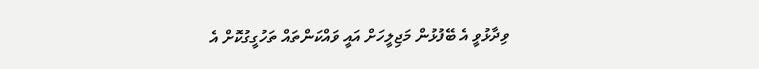ވިދާޅުވީ އެ ބޭފުޅުން މަޖިލީހަށް އައީ ވައްކަންތައް ތަހުގީގުކޮށް އެ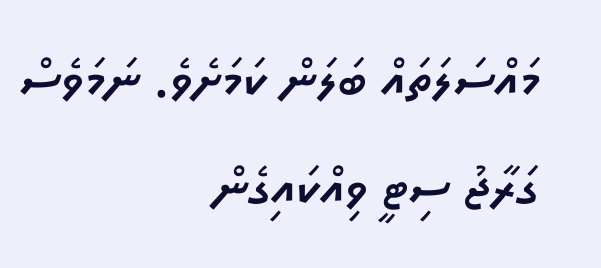މައްސަލަތައް ބަލަން ކަމަށެވެ. ނަމަވެސް ގަރާޖު ސިޓީ ވިއްކައިގެން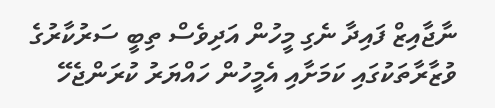ނާޖާއިޒް ފައިދާ ނެގި މީހުން އަދިވެސް ތިބީ ސަރުކާރުގެ ވުޒާރާތަކުގައި ކަމަށާއި އެމީހުން ހައްޔަރު ކުރަންޖެހޭ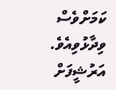ކަމަށްވެސް ވިދާޅުވިއެވެ.
އަރުޝީފަށް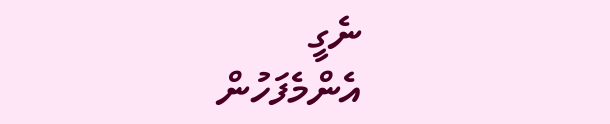ނެގީ
އެންމެފަހުން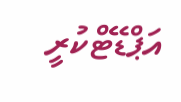އަޕްޑޭޓްކުރީ